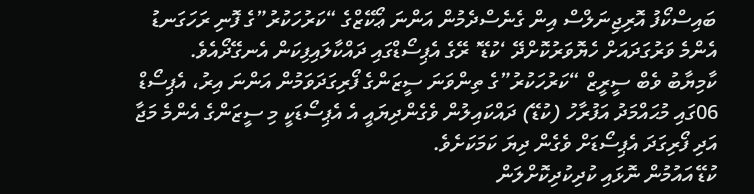ބައިސްކޯފު އޮރިޖިނަލްސް އިން ގެނެސްދެމުން އަންނަ ޢޯކޭޒްގެ “ކަރުހަކުރު”ގެ ފޮނި ރަހަގަނޑު އެންމެ ވަރުގަދައަށް ހެޔޮވަރުކޮށްދޭ ‘ކުޑޭ’ ރޭގެ އެޕިސޯޑްގައި ދައްކާލައިފިކަން އެނގޭދޯއެވެ.
ކާމިޔާބު ވެބް ސީރީޒް “ކަރުހަކުރު”ގެ ތިންވަނަ ސީޒަންގެ ފޯރިގަދަވަމުން އަންނަ އިރު، އެޕިސޯޑް 06ގައި މުޙައްމަދު އަފުރާހު (ކުޑޭ) ދައްކައިލުން ވެގެންދިޔައީ އެ އެޕިސޯޑަކީ މި ސީޒަންގެ އެންމެ މަޖާ އަދި ފޯރިގަދަ އެޕިސޯޑަށް ވެގެން ދިޔަ ކަމަކަށެވެ.
ކުޑޭ އައުމުން ނޮޅައި ކުދިކުދިކޮށްލަން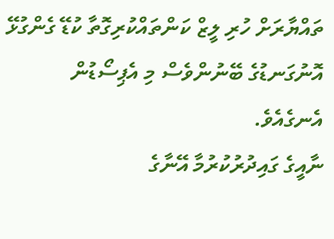ތައްޔާރަށް ހުރި ލީޒް ކަންތައްކުރިގޮތާ ކުޑޭ ގެންގުޅޭ އޮނުގަނޑުގެ ބޭނުންވެސް މި އެޕިސޯޑުން އެނގެއެވެ.
ނާއީގެ ގައިދުރުކުރުމާ އޭނާގެ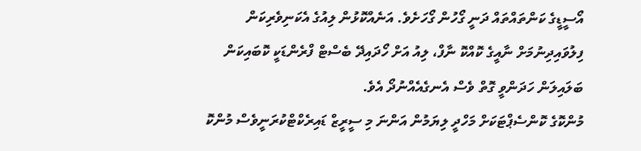އޯސީޑީގެ ކަންތައްތައް ދަނީ ގޯހުން ގޯހަށެވެ. އަނެއްކޮޅުން ލިއުގެ އެކަނިވެރިކަން ފިލުވައިދިނުމަށް ނާއީގެ ކޮއްކޮ ނާފް، ލިއު އަށް ހޯދައިދޭ ބެސްޓް ފްރެންޑަކީ ކޮބައިކަން ބަލައިލަން ހަދަންވީ ގޮތް ވެސް އެނގެއެއްނުދޯ އެވެ.
މުންކޮގެ ކޮންސެޕްޓަކަށް މަހްދީ ލިޔަމުން އަންނަ މި ސީރީޒް ޑައިރެކްޓްކުރަނީވެސް މުންކޮ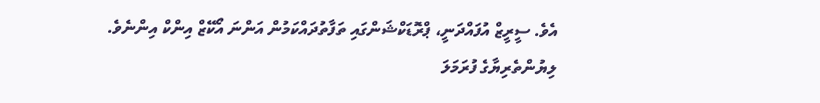އެވެ. ސީރީޒް އުފައްދަނީ، ޕްރޮޑަކްޝަންގައި ތަފާތުދައްކަމުން އަންނަ އޯކޭޒް އިންކް އިންނެވެ.
ލިޔުންތެރިޔާގެ ފުރަމަލަ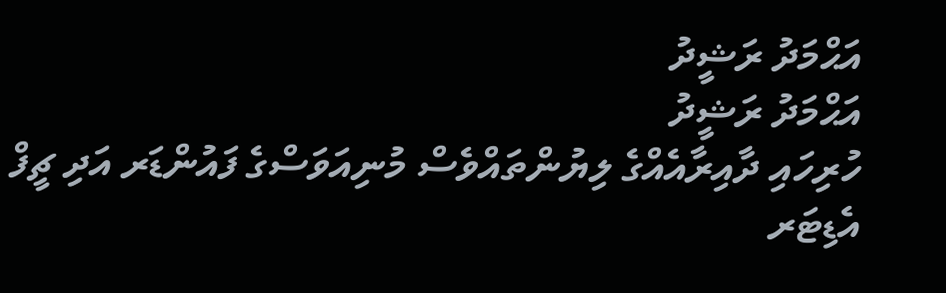އަޙްމަދު ރަޝީދު
އަޙްމަދު ރަޝީދު
ހުރިހައި ދާއިރާއެއްގެ ލިޔުންތައްވެސް މުނިއަވަސްގެ ފައުންޑަރ އަދި ޗީފް އެޑިޓަރ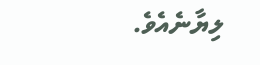ލިޔާނެއެވެ.